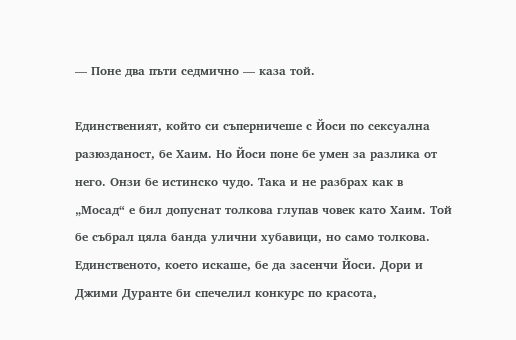— Поне два пъти седмично — каза той.

Единственият, който си съперничеше с Йоси по сексуална разюзданост, бе Хаим. Но Йоси поне бе умен за разлика от него. Онзи бе истинско чудо. Така и не разбрах как в „Мосад“ е бил допуснат толкова глупав човек като Хаим. Той бе събрал цяла банда улични хубавици, но само толкова. Единственото, което искаше, бе да засенчи Йоси. Дори и Джими Дуранте би спечелил конкурс по красота,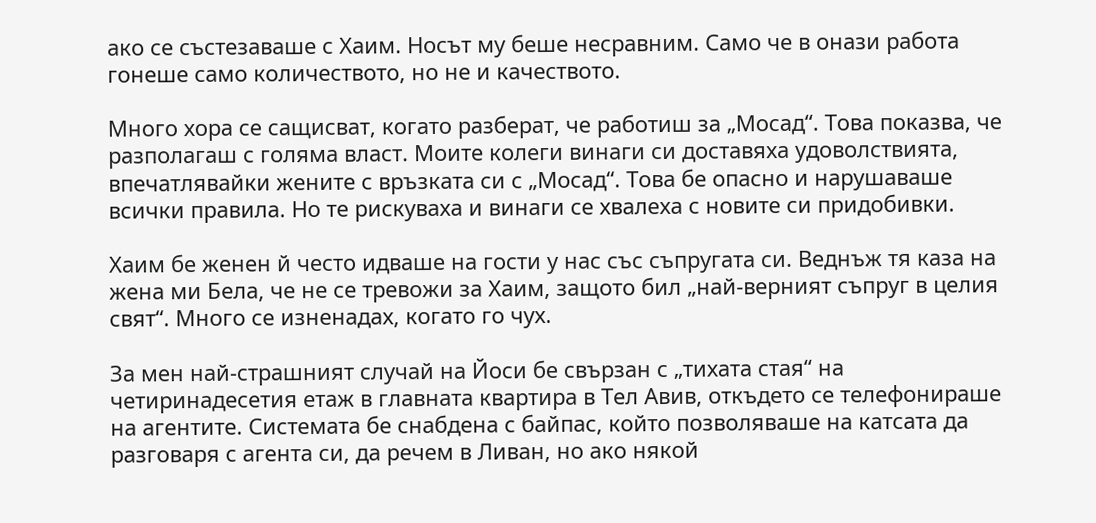ако се състезаваше с Хаим. Носът му беше несравним. Само че в онази работа гонеше само количеството, но не и качеството.

Много хора се сащисват, когато разберат, че работиш за „Мосад“. Това показва, че разполагаш с голяма власт. Моите колеги винаги си доставяха удоволствията, впечатлявайки жените с връзката си с „Мосад“. Това бе опасно и нарушаваше всички правила. Но те рискуваха и винаги се хвалеха с новите си придобивки.

Хаим бе женен й често идваше на гости у нас със съпругата си. Веднъж тя каза на жена ми Бела, че не се тревожи за Хаим, защото бил „най-верният съпруг в целия свят“. Много се изненадах, когато го чух.

За мен най-страшният случай на Йоси бе свързан с „тихата стая“ на четиринадесетия етаж в главната квартира в Тел Авив, откъдето се телефонираше на агентите. Системата бе снабдена с байпас, който позволяваше на катсата да разговаря с агента си, да речем в Ливан, но ако някой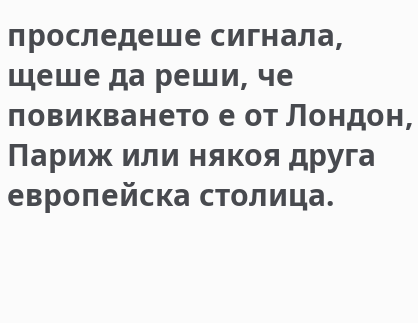проследеше сигнала, щеше да реши, че повикването е от Лондон, Париж или някоя друга европейска столица.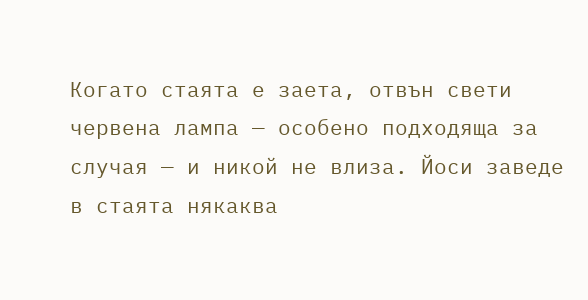Когато стаята е заета, отвън свети червена лампа — особено подходяща за случая — и никой не влиза. Йоси заведе в стаята някаква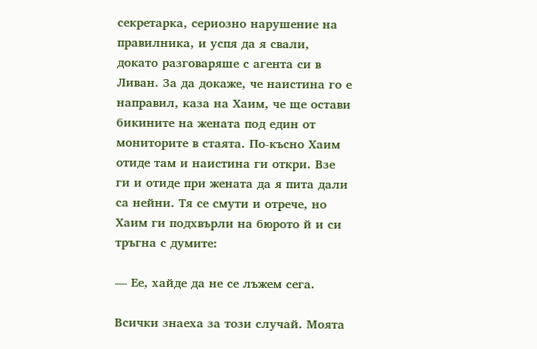секретарка, сериозно нарушение на правилника, и успя да я свали, докато разговаряше с агента си в Ливан. За да докаже, че наистина го е направил, каза на Хаим, че ще остави бикините на жената под един от мониторите в стаята. По-късно Хаим отиде там и наистина ги откри. Взе ги и отиде при жената да я пита дали са нейни. Тя се смути и отрече, но Хаим ги подхвърли на бюрото й и си тръгна с думите:

— Ее, хайде да не се лъжем сега.

Всички знаеха за този случай. Моята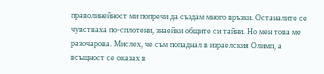праволинейност ми попречи да създам много връзки. Останалите се чувстваха по-сплотени, знаейки общите си тайни. Но мен това ме разочарова. Мислех, че съм попаднал в израелския Олимп, а всъщност се оказах в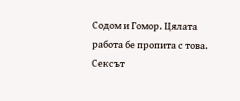Содом и Гомор. Цялата работа бе пропита с това. Сексът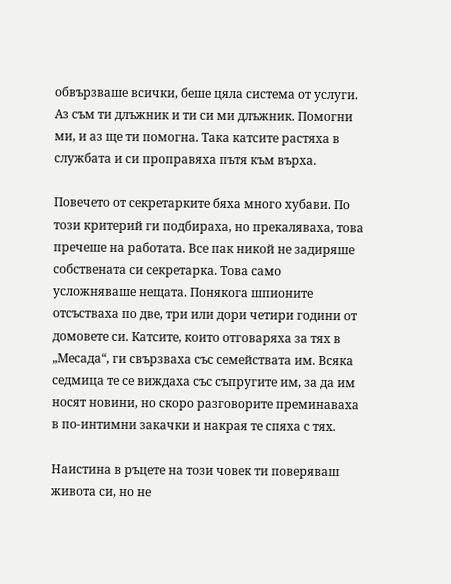обвързваше всички, беше цяла система от услуги. Аз съм ти длъжник и ти си ми длъжник. Помогни ми, и аз ще ти помогна. Така катсите растяха в службата и си проправяха пътя към върха.

Повечето от секретарките бяха много хубави. По този критерий ги подбираха, но прекаляваха, това пречеше на работата. Все пак никой не задиряше собствената си секретарка. Това само усложняваше нещата. Понякога шпионите отсъстваха по две, три или дори четири години от домовете си. Катсите, които отговаряха за тях в „Месада“, ги свързваха със семействата им. Всяка седмица те се виждаха със съпругите им, за да им носят новини, но скоро разговорите преминаваха в по-интимни закачки и накрая те спяха с тях.

Наистина в ръцете на този човек ти поверяваш живота си, но не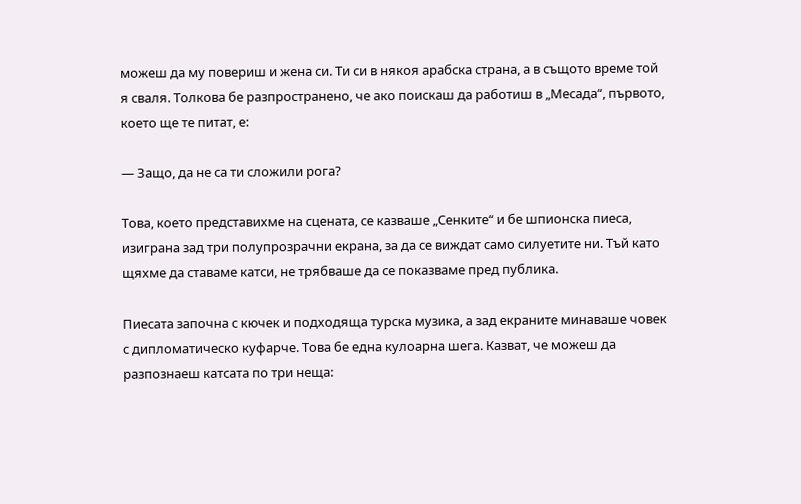можеш да му повериш и жена си. Ти си в някоя арабска страна, а в същото време той я сваля. Толкова бе разпространено, че ако поискаш да работиш в „Месада“, първото, което ще те питат, е:

— Защо, да не са ти сложили рога?

Това, което представихме на сцената, се казваше „Сенките“ и бе шпионска пиеса, изиграна зад три полупрозрачни екрана, за да се виждат само силуетите ни. Тъй като щяхме да ставаме катси, не трябваше да се показваме пред публика.

Пиесата започна с кючек и подходяща турска музика, а зад екраните минаваше човек с дипломатическо куфарче. Това бе една кулоарна шега. Казват, че можеш да разпознаеш катсата по три неща: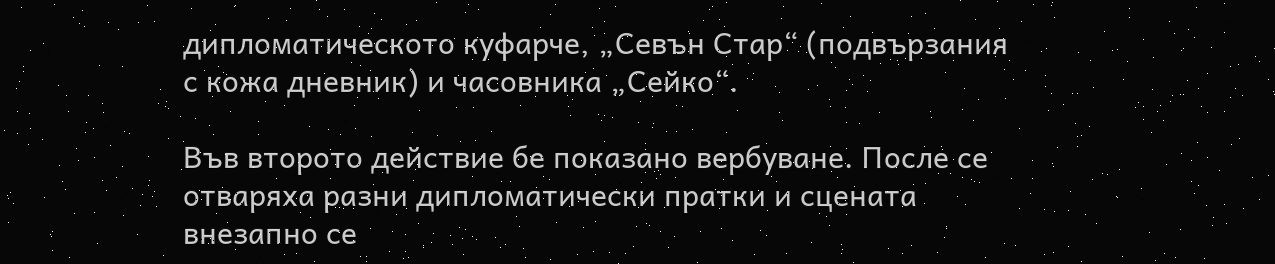дипломатическото куфарче, „Севън Стар“ (подвързания с кожа дневник) и часовника „Сейко“.

Във второто действие бе показано вербуване. После се отваряха разни дипломатически пратки и сцената внезапно се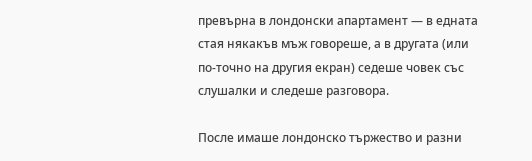превърна в лондонски апартамент — в едната стая някакъв мъж говореше, а в другата (или по-точно на другия екран) седеше човек със слушалки и следеше разговора.

После имаше лондонско тържество и разни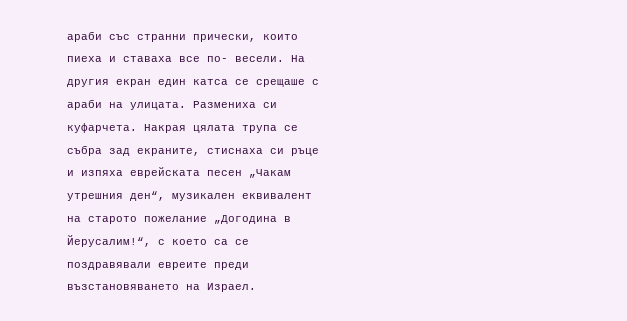араби със странни прически, които пиеха и ставаха все по- весели. На другия екран един катса се срещаше с араби на улицата. Размениха си куфарчета. Накрая цялата трупа се събра зад екраните, стиснаха си ръце и изпяха еврейската песен „Чакам утрешния ден“, музикален еквивалент на старото пожелание „Догодина в Йерусалим!“, с което са се поздравявали евреите преди възстановяването на Израел.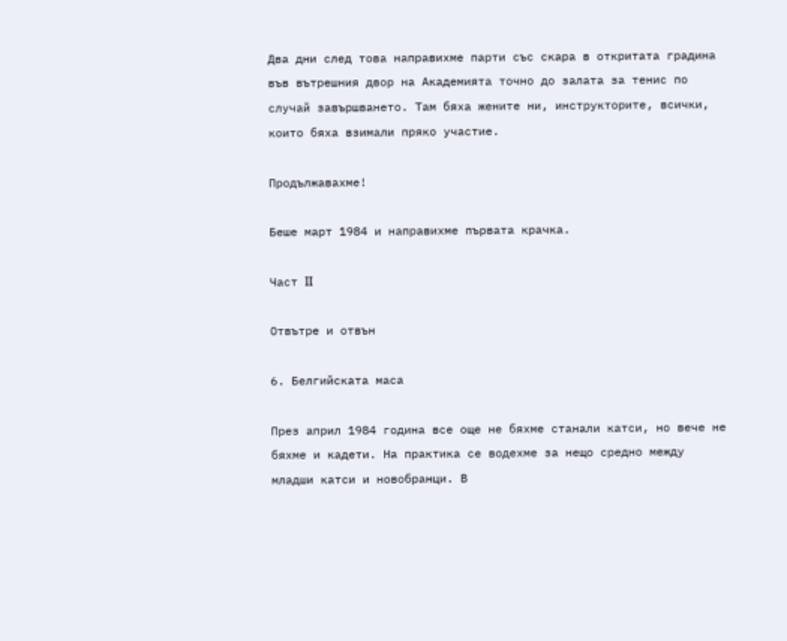Два дни след това направихме парти със скара в откритата градина във вътрешния двор на Академията точно до залата за тенис по случай завършването. Там бяха жените ни, инструкторите, всички, които бяха взимали пряко участие.

Продължавахме!

Беше март 1984 и направихме първата крачка.

Част II

Отвътре и отвън

6. Белгийската маса

През април 1984 година все още не бяхме станали катси, но вече не бяхме и кадети. На практика се водехме за нещо средно между младши катси и новобранци. В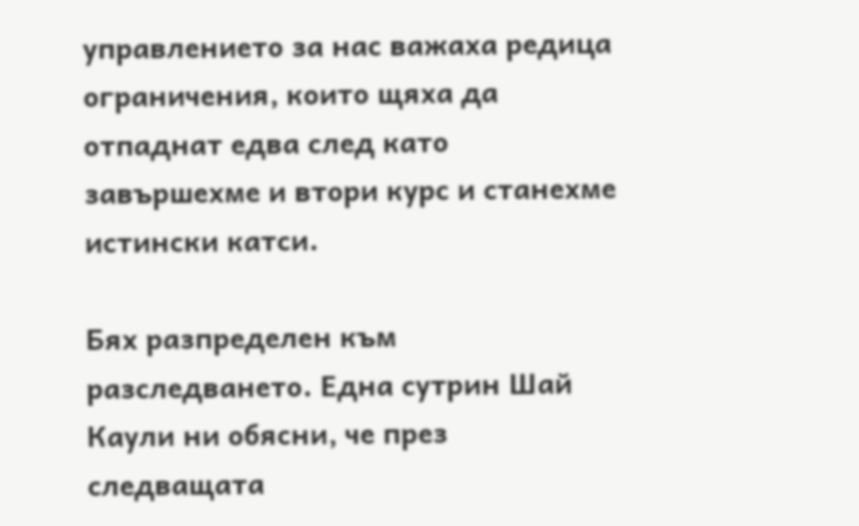управлението за нас важаха редица ограничения, които щяха да отпаднат едва след като завършехме и втори курс и станехме истински катси.

Бях разпределен към разследването. Една сутрин Шай Каули ни обясни, че през следващата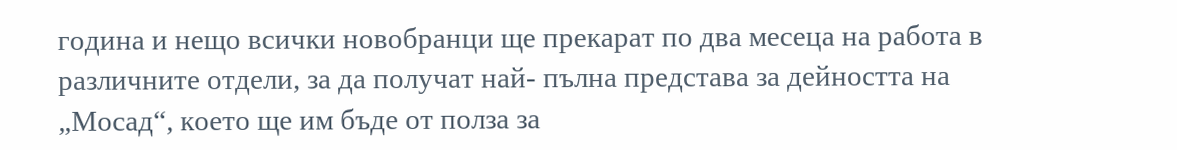година и нещо всички новобранци ще прекарат по два месеца на работа в различните отдели, за да получат най- пълна представа за дейността на „Мосад“, което ще им бъде от полза за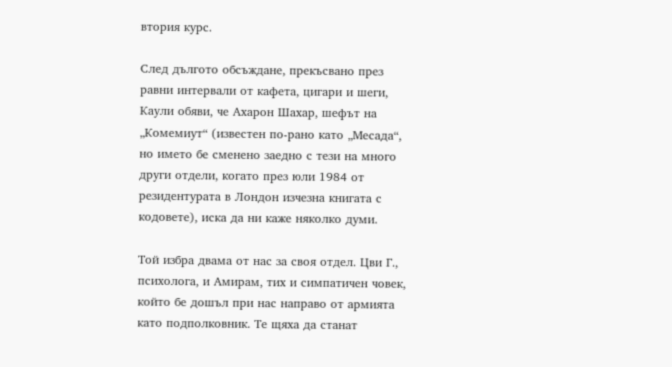втория курс.

След дългото обсъждане, прекъсвано през равни интервали от кафета, цигари и шеги, Каули обяви, че Ахарон Шахар, шефът на „Комемиут“ (известен по-рано като „Месада“, но името бе сменено заедно с тези на много други отдели, когато през юли 1984 от резидентурата в Лондон изчезна книгата с кодовете), иска да ни каже няколко думи.

Той избра двама от нас за своя отдел. Цви Г., психолога, и Амирам, тих и симпатичен човек, който бе дошъл при нас направо от армията като подполковник. Те щяха да станат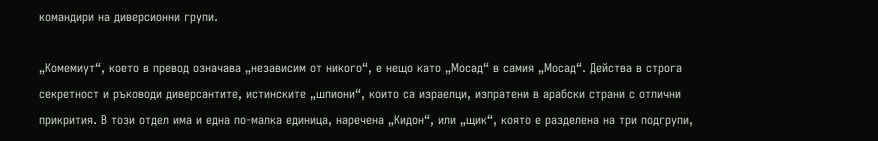командири на диверсионни групи.

„Комемиут“, което в превод означава „независим от никого“, е нещо като „Мосад“ в самия „Мосад“. Действа в строга секретност и ръководи диверсантите, истинските „шпиони“, които са израелци, изпратени в арабски страни с отлични прикрития. В този отдел има и една по-малка единица, наречена „Кидон“, или „щик“, която е разделена на три подгрупи,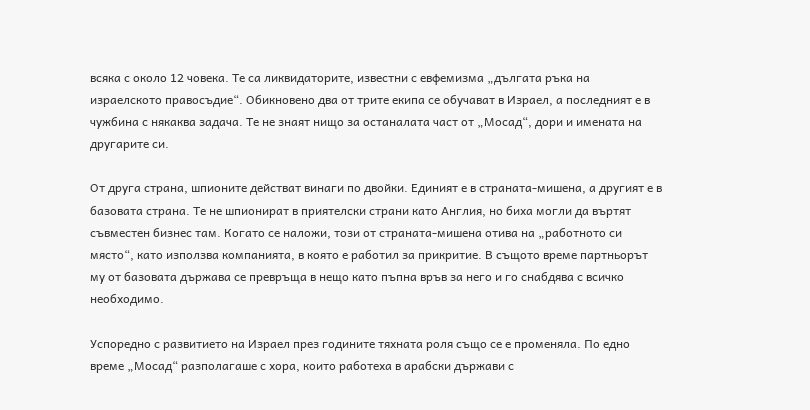всяка с около 12 човека. Те са ликвидаторите, известни с евфемизма „дългата ръка на израелското правосъдие“. Обикновено два от трите екипа се обучават в Израел, а последният е в чужбина с някаква задача. Те не знаят нищо за останалата част от „Мосад“, дори и имената на другарите си.

От друга страна, шпионите действат винаги по двойки. Единият е в страната-мишена, а другият е в базовата страна. Те не шпионират в приятелски страни като Англия, но биха могли да въртят съвместен бизнес там. Когато се наложи, този от страната-мишена отива на „работното си място“, като използва компанията, в която е работил за прикритие. В същото време партньорът му от базовата държава се превръща в нещо като пъпна връв за него и го снабдява с всичко необходимо.

Успоредно с развитието на Израел през годините тяхната роля също се е променяла. По едно време „Мосад“ разполагаше с хора, които работеха в арабски държави с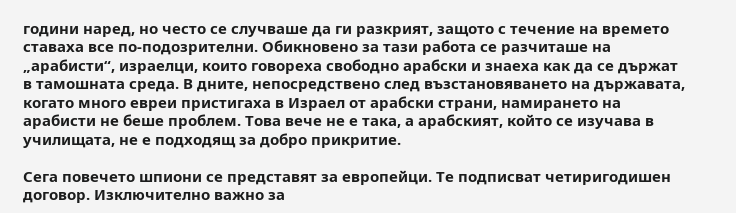години наред, но често се случваше да ги разкрият, защото с течение на времето ставаха все по-подозрителни. Обикновено за тази работа се разчиташе на „арабисти“, израелци, които говореха свободно арабски и знаеха как да се държат в тамошната среда. В дните, непосредствено след възстановяването на държавата, когато много евреи пристигаха в Израел от арабски страни, намирането на арабисти не беше проблем. Това вече не е така, а арабският, който се изучава в училищата, не е подходящ за добро прикритие.

Сега повечето шпиони се представят за европейци. Те подписват четиригодишен договор. Изключително важно за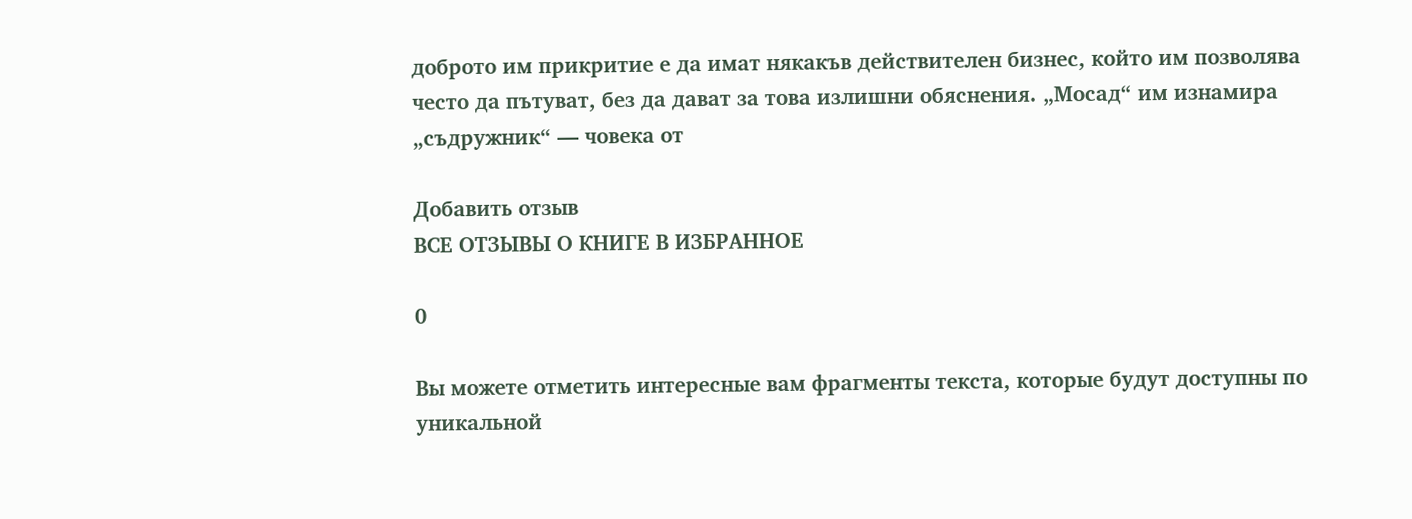доброто им прикритие е да имат някакъв действителен бизнес, който им позволява често да пътуват, без да дават за това излишни обяснения. „Мосад“ им изнамира „съдружник“ — човека от

Добавить отзыв
ВСЕ ОТЗЫВЫ О КНИГЕ В ИЗБРАННОЕ

0

Вы можете отметить интересные вам фрагменты текста, которые будут доступны по уникальной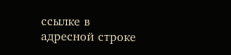ссылке в адресной строке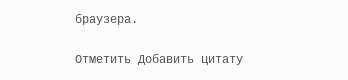браузера.

Отметить Добавить цитату